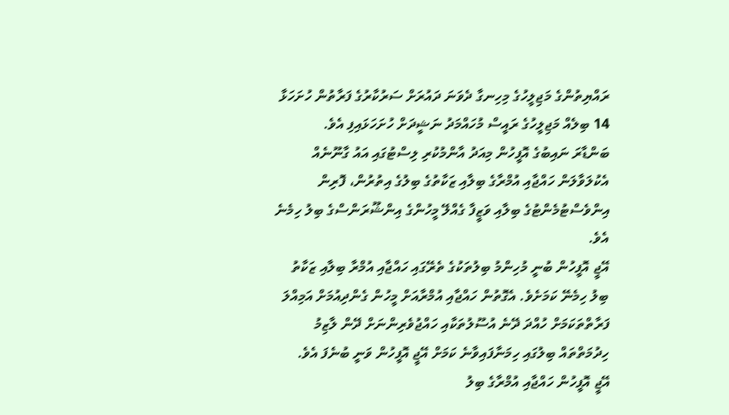ރައްޔިތުންގެ މަޖިލީހުގެ މިހިނގާ ދެވަނަ ދައުރަށް ސަރުކާރުގެ ފަރާތުން ހުށަހަޅާ 14 ބިލެއް މަޖިލީހުގެ ރައީސް މުހައްމަދު ނަޝީދަށް ހުށަހަޅައިފި އެވެ.
ބަންޑާރަ ނައިބުގެ އޮފީހުން މިއަދު އާންމުކުރި ލިސްޓުގައި އައު ގާނޫނެއް އެކުލަވާލަން ހައްޖާއި އުމްރާގެ ބިލާއި ޒަކާތުގެ ބިލުގެ އިތުރުން، ފޮރިން އިންވެސްޓުމެންޓުގެ ބިލާއި ވަޒީފާ ގެއްލޭ މީހުންގެ އިންޝޫރަންސްގެ ބިލު ހިމެނެ އެވެ.
އޭޖީ އޮފީހުން ބުނީ މުހިންމު ބިލުތަކުގެ ތެރޭގައި ހައްޖާއި އުމްރާ ބިލާއި ޒަކާތު ބިލު ހިމެނޭ ކަމަށެވެ. އެގޮތުން ހައްޖާއި އުމްރާއަށް މީހުން ގެންދިއުމަށް އަމިއްލަ ފަރާތްތަކަމަށް ހުއްދަ ދޭނެ އުސޫލުތަކާއި ހައްޖުވެރިންނަށް ދޭން ލާޒިމު ހިދުމަތްތައް ބިލުގައި ހިމަނާފައިވާނެ ކަމަށް އޭޖީ އޮފީހުން ވަނީ ބުނެފަ އެވެ.
އޭޖީ އޮފީހުން ހައްޖާއި އުމްރާގެ ބިލު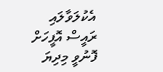އެކުލަވާލައި ރައީސް އޮފީހަށް ފޮނުވީ މިދިޔަ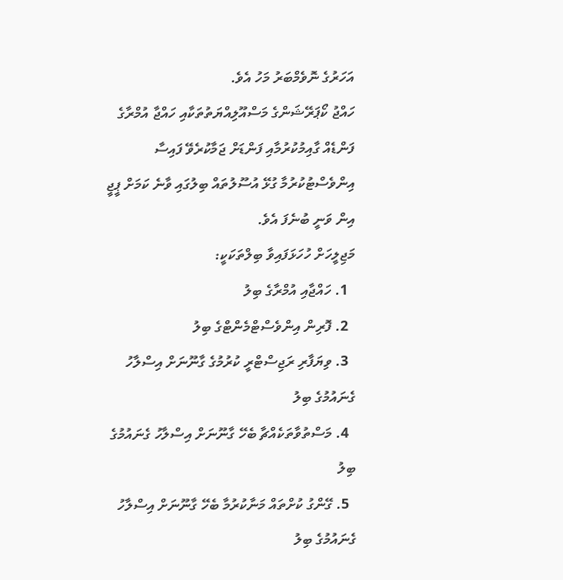އަހަރުގެ ނޮވެމްބަރު މަހު އެވެ.
ހައްޖު ކޯޕަރޭޝަންގެ މަސްއޫލިއްޔަތުތަކާއި ހައްޖާ އުމްރާގެ ފަންޑެއް ގާއިމުކުރުމާއި ފަންޑަށް ޖަމާކުރެވޭ ފައިސާ އިންވެސްޓުކުރުމާ ގުޅޭ އުސޫލުތައް ބިލުގައި ވާނެ ކަމަށް ޕީޖީ އިން ވަނީ ބުނެފަ އެވެ.
މަޖިލީހަށް ހުހަޅަފައިވާ ބިލްތަކަކީ:
  1. ހައްޖާއި އުމްރާގެ ބިލު
  2. ފޮރިން އިންވެސްޓްމެންޓްގެ ބިލު
  3. ވިޔަފާރި ރަޖިސްޓްރީ ކުރުމުގެ ގާނޫނަށް އިސްލާހު ގެނައުމުގެ ބިލު
  4. މަސްތުވާތަކެއްޗާ ބެހޭ ގާނޫނަށް އިސްލާހު ގެނައުމުގެ ބިލު
  5. ގޭންގު ކުށްތައް މަނާކުރުމާ ބެހޭ ގާނޫނަށް އިސްލާހު ގެނައުމުގެ ބިލު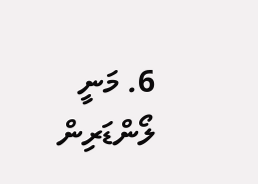6. މަނީ ލޯންޑަރިން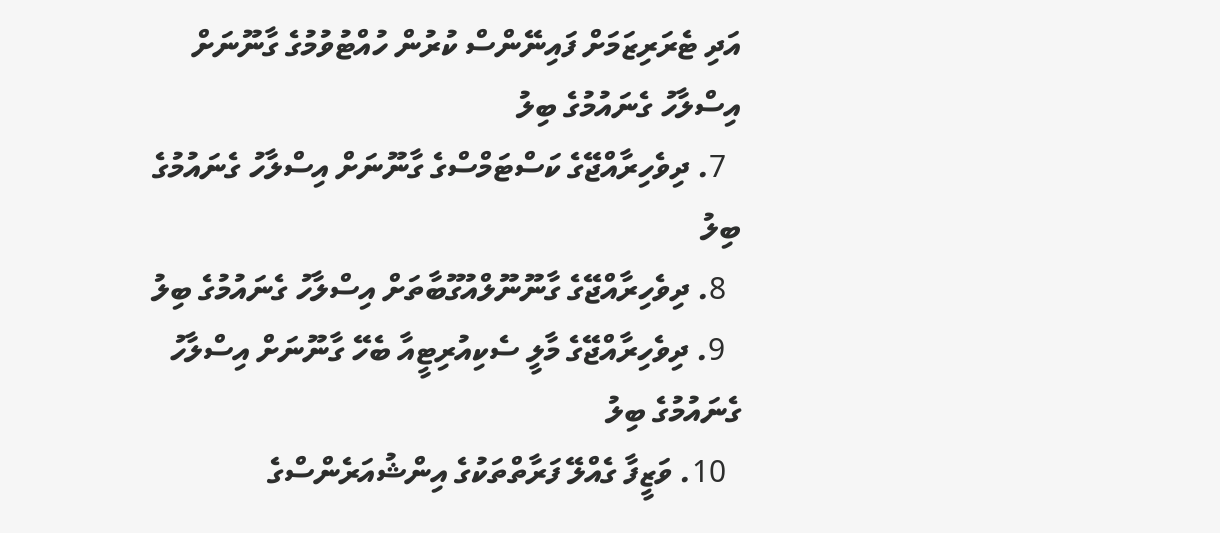އަދި ޓެރަރިޒަމަށް ފައިނޭންސް ކުރުން ހުއްޓުވުމުގެ ގާނޫނަށް އިސްލާހު ގެނައުމުގެ ބިލު
  7. ދިވެހިރާއްޖޭގެ ކަސްޓަމްސްގެ ގާނޫނަށް އިސްލާހު ގެނައުމުގެ ބިލު
  8. ދިވެހިރާއްޖޭގެ ގާނޫނޫލްއުގޫބާތަށް އިސްލާހު ގެނައުމުގެ ބިލު
  9. ދިވެހިރާއްޖޭގެ މާލީ ސެކިއުރިޓީއާ ބެހޭ ގާނޫނަށް އިސްލާހު ގެނައުމުގެ ބިލު
  10. ވަޒީފާ ގެއްލޭ ފަރާތްތަކުގެ އިންޝުއަރެންސްގެ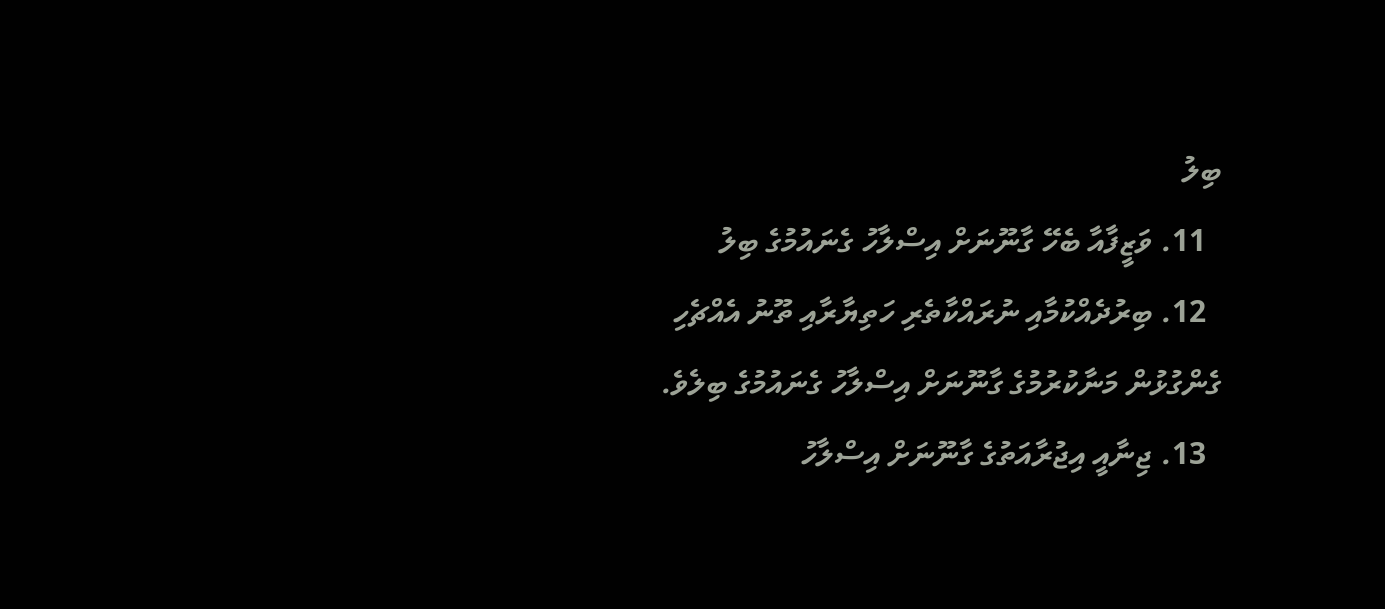ބިލު
  11. ވަޒީފާއާ ބެހޭ ގާނޫނަށް އިސްލާހު ގެނައުމުގެ ބިލު
  12. ބިރުދެއްކުމާއި ނުރައްކާތެރި ހަތިޔާރާއި ތޫނު އެއްޗެހި ގެންގުޅުން މަނާކުރުމުގެ ގާނޫނަށް އިސްލާހު ގެނައުމުގެ ބިލެވެ.
  13. ޖިނާއީ އިޖުރާއަތުގެ ގާނޫނަށް އިސްލާހު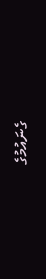ގެނައުމުގެ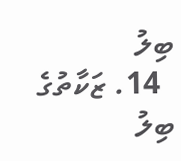ބިލު
  14. ޒަކާތުގެ ބިލު